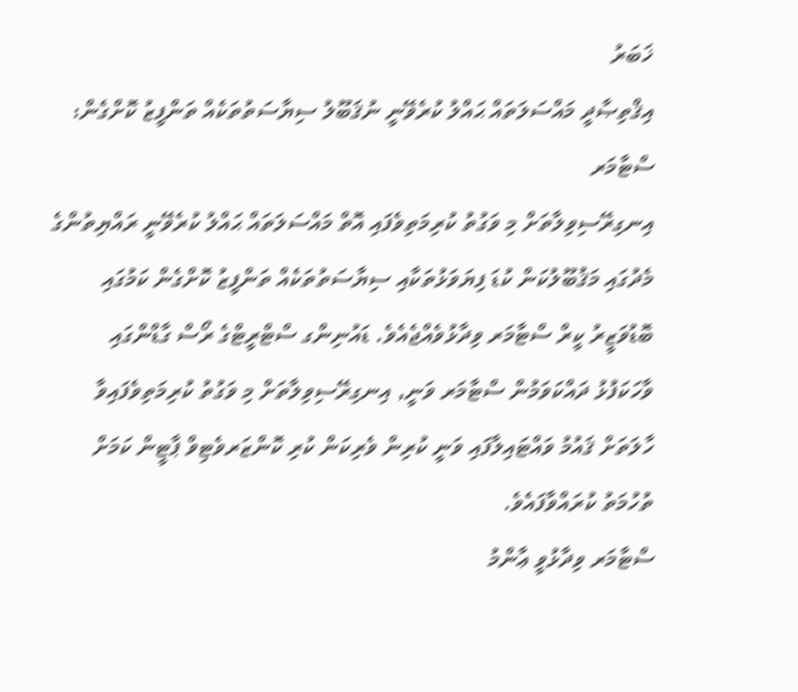ޚަބަރު
އިޤްތިޞާދީ މައްސަލަތައް ޙައްލު ކުރެވޭނީ ނުޤަބޫލު ސިޔާސަތުތަކެއް ތަންފީޒު ކޮށްގެން: ސްޓާމަރ
އިނގިރޭސިވިލާތަށް މި ވަގުތު ކުރިމަތިވެފައި އޮތް މައްސަލަތައް ޙައްލު ކުރެވޭނީ ރައްޔިތުންގެ މެދުގައި މަޤުބޫލުކަން ކުޑަ ފިޔަވަޅުތަކާއި ސިޔާސަތުތަކެއް ތަންފީޒު ކޮށްގެން ކަމުގައި ބޮޑުވަޒީރު ކީރް ސްޓާމަރ ވިދާޅުވެއްޖެއެވެ. ޑައުނިންގ ސްޓްރީޓްގެ ރޯސް ގާޑްންގައި ވާހަކަފުޅު ދައްކަވަމުން ސްޓާމަރ ވަނީ, އިނގިރޭސިވިލާތަށް މި ވަގުތު ކުރިމަތިވެފައިވާ ހާލަތަށް ޤައުމު ވައްޓައިލާފައި ވަނީ ކުރިން ވެރިކަން ކުރި ކޮންޒަރވެޓިވް ޕާޓީން ކަމަށް ތުހުމަތު ކުރައްވާފައެވެ.
ސްޓާމަރ ވިދާޅުވީ ޢާންމު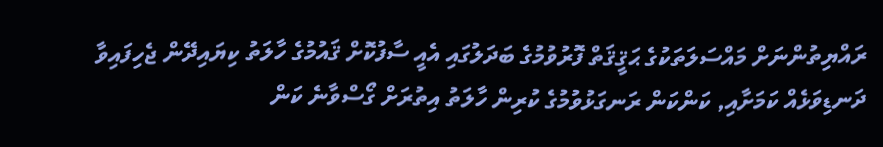ރައްޔިތުންނަށް މައްސަލަތަކުގެ ޙަޤީޤަތް ފޮރުވުމުގެ ބަދަލުގައި އެއީ ސާފުކޮށް ޤައުމުގެ ހާލަތު ކިޔައިދޭން ޖެހިފައިވާ ދަނޑިވަޅެއް ކަމަށާއި, ކަންކަން ރަނގަޅުވުމުގެ ކުރިން ހާލަތު އިތުރަށް ގޯސްވާނެ ކަން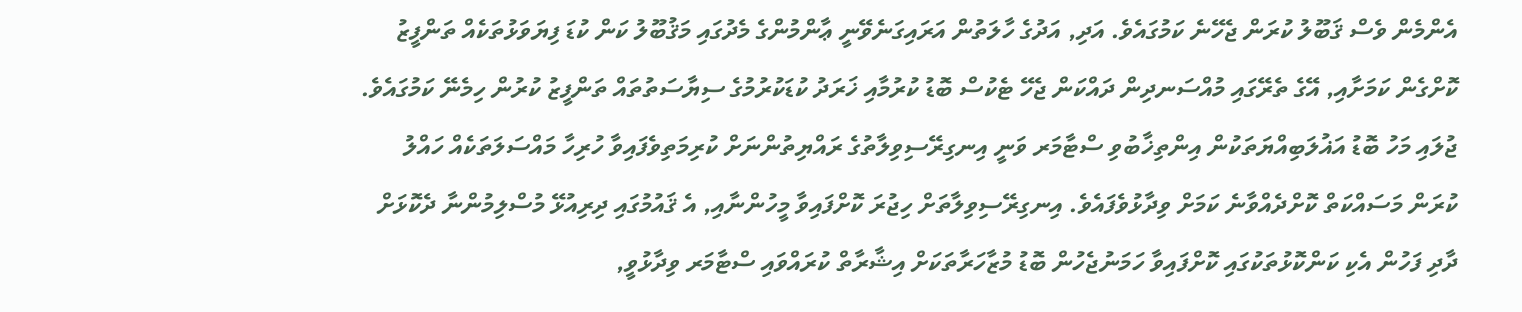އެންމެން ވެސް ޤަބޫލު ކުރަން ޖެހޭނެ ކަމުގައެވެ. އަދި, އަދުގެ ހާލަތުން އަރައިގަނެވޭނީ ޢާންމުންގެ މެދުގައި މަޤުބޫލު ކަން ކުޑަ ފިޔަވަޅުތަކެއް ތަންފީޒު ކޮށްގެން ކަމަށާއި, އޭގެ ތެރޭގައި މުއްސަނދިން ދައްކަން ޖެހޭ ޓެކުސް ބޮޑު ކުރުމާއި ޚަރަދު ކުޑަކުރުމުގެ ސިޔާސަތުތައް ތަންފީޒު ކުރުން ހިމެނޭ ކަމުގައެވެ.
ޖުލައި މަހު ބޮޑު އަޣުލަބިއްޔަތަކުން އިންތިޚާބުވި ސްޓާމަރ ވަނީ އިނގިރޭސިވިލާތުގެ ރައްޔިތުންނަށް ކުރިމަތިވެފައިވާ ހުރިހާ މައްސަލަތަކެއް ހައްލު ކުރަން މަސައްކަތް ކޮށްދެއްވާނެ ކަމަށް ވިދާޅުވެފައެވެ. އިނގިރޭސިވިލާތަށް ހިޖުރަ ކޮށްފައިވާ މީހުންނާއި, އެ ޤައުމުގައި ދިރިއުޅޭ މުސްލިމުންނާ ދެކޮޅަށް ދާދި ފަހުން އެކި ކަންކޮޅުތަކުގައި ކޮށްފައިވާ ހަމަނުޖެހުން ބޮޑު މުޒާހަރާތަކަށް އިޝާރާތް ކުރައްވައި ސްޓާމަރ ވިދާޅުވީ,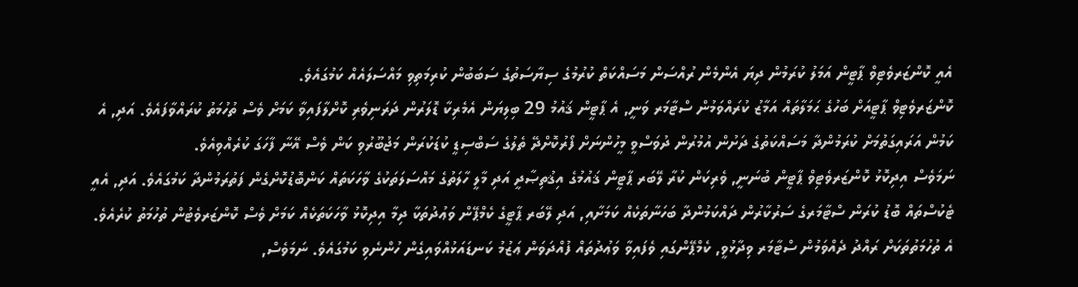އެއީ ކޮންޒަރވެޓިވް ޕާޓީން އަމަލު ކުރަމުން ދިޔަ އެންމެން ރުއްސަން މަސައްކަތް ކުރުމުގެ ސިޔާސަތުގެ ސަބަބުން ކުރިމަތިވި މައްސަލައެއް ކަމުގައެވެ.
ކޮންޒަރވެޓިވް ޕާޓީއަށް ބަހުގެ ޙަމަލާތައް އަމާޒު ކުރައްވަމުން ސްޓާމަރ ވަނީ, އެ ޕާޓީން ޤައުމު 29 ބިލިޔަން އެމެރިކާ ޑޮލަރުން ދަރަނިވެރި ކޮށްލާފައިވާ ކަމަށް ވެސް ތުހުމަތު ކުރައްވާފައެވެ. އަދި, އެ ކަމުން އަރައިގަތުމަށް ކުރަމުންދާ މަސައްކަތުގެ ދަށުން އުމުރުން ދުވަސްވީ މީހުންނަށް ފޯރުކޮށްދޭ ތެލުގެ ސަބްސިޑީ ކުޑަކުރަން މަޖުބޫރުވި ކަން ވެސް އޭނާ ފާހަގަ ކުރެއްވިއެވެ.
ނަމަވެސް އިދިކޮޅު ކޮންޒަރވެޓިވް ޕާޓީން ބުނަނީ, ވެރިކަން ކުރާ ލޭބަރ ޕާޓީން ޤައުމުގެ އިޤުތިޞާދީ އަދި މާލީ ހާލަތުގެ މައްސަލަތަކުގެ ވާހަކަތައް ކަންބޮޑުކޮށްގެން ފަތުރަމުންދާ ކަމުގައެވެ. އަދި, އެއީ ޓެކުސްތައް ބޮޑު ކުރަން ސްޓާމަރގެ ސަރުކާރުން ދައްކަމުންދާ ބަހަނާތަކެއް ކަމަށާއި, އަދި ލޭބަރ ޕާޓީގެ ކެމްޕޭން ވަޢުދުތަކާ ދިމާ އިދިކޮޅު ވާހަކަތަކެއް ކަމަށް ވެސް ކޮންޒަރވެޓުން ތުހުމަތު ކުރެއެވެ.
އެ ތުހުމަތުތަކަށް ރައްދު ދެއްވަމުން ސްޓާމަރ ވިދާޅުވީ, ކެމްޕޭންގައި ވެފައިވާ ވަޢުދުތައް ފުއްދަވަން ޢަޒުމު ކަނޑައަޅުއްވައިގެން ހުންނެވި ކަމުގައެވެ. ނަމަވެސް,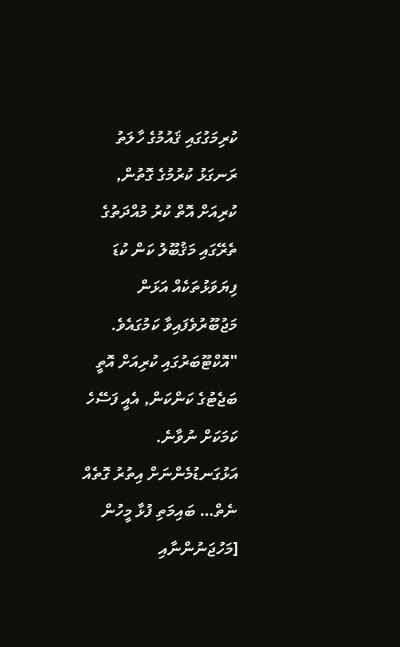ކުރިމަގުގައި ޤައުމުގެ ހާލަތު ރަނގަޅު ކުރުމުގެ ގޮތުން, ކުރިއަށް އޮތް ކުރު މުއްދަތުގެ ތެރޭގައި މަޤުބޫލު ކަން ކުޑަ ފިޔަވަޅުތަކެއް އަޅަން މަޖުބޫރުވެފައިވާ ކަމުގައެވެ.
"އޮކްޓޫބަރުގައި ކުރިއަށް އޮތީ ބަޖެޓުގެ ކަންކަން, އެއީ ފަސޭހެ ކަމަކަށް ނުވާނެ. އަޅުގަނޑުމެންނަށް އިތުރު ގޮތެއް ނެތް… ބައިމަތި ފުޅާ މީހުން [މަހުޖަނުންނާއި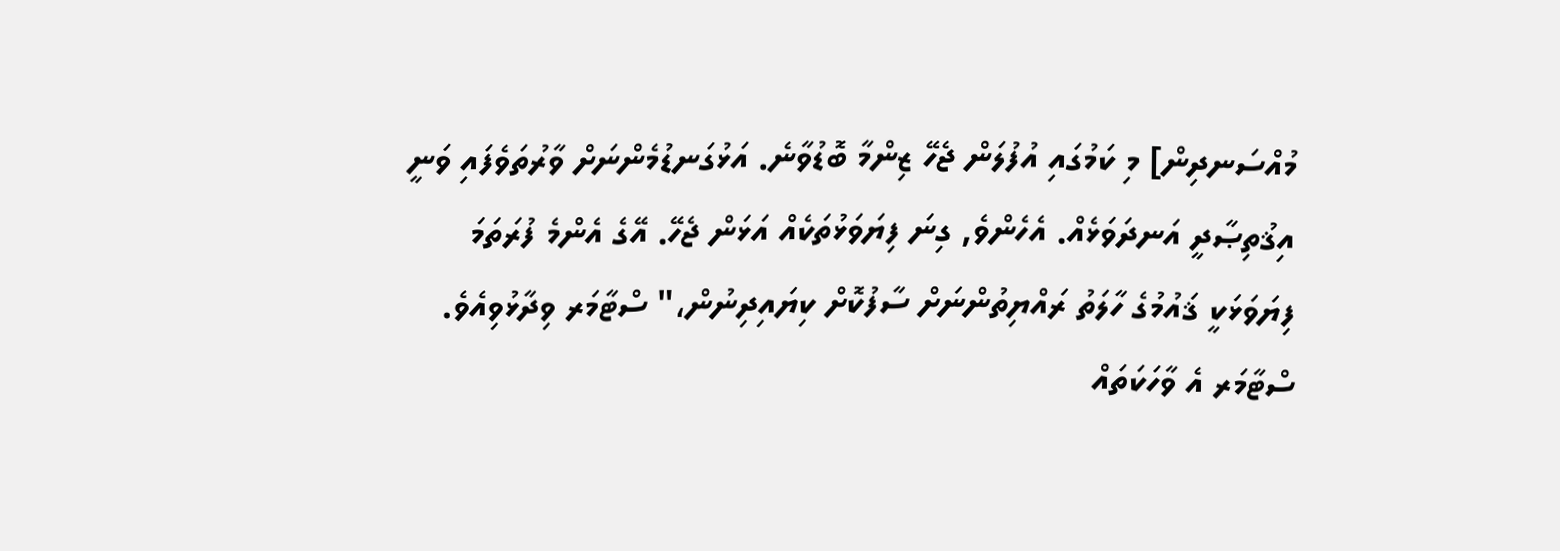މުއްސަނދިން] މި ކަމުގައި އުފުލަން ޖެހޭ ޒިންމާ ބޮޑުވާނެ. އަޅުގަނޑުމެންނަށް ވާރުތަވެފައި ވަނީ އިޤުތިޞާދީ އަނދަވަޅެއް. އެހެންވެ, ގިނަ ފިޔަވަޅުތަކެއް އަޅަން ޖެހޭ. އޭގެ އެންމެ ފުރަތަމަ ފިޔަވަޅަކީ ޤައުމުގެ ހާލަތު ރައްޔިތުންނަށް ސާފުކޮށް ކިޔައިދިނުން،" ސްޓާމަރ ވިދާޅުވިއެވެ.
ސްޓާމަރ އެ ވާހަކަތައް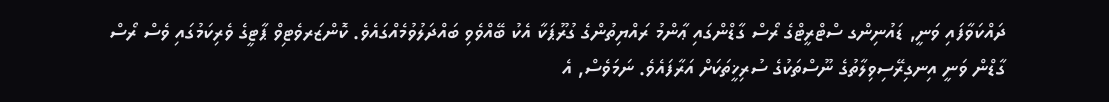ދައްކަވާފައި ވަނީ, ޑައުނިންގ ސްޓްރީޓްގެ ރޯސް ގާޑްންގައި ޢާންމު ރައްޔިތުންގެ ގުރޫޕަކާ އެކު ބޭއްވެވި ބައްދަލުވުމެއްގައެވެ. ކޮންޒަރވެޓިވް ޕާޓީގެ ވެރިކަމުގައި ވެސް ރޯސް ގާޑްން ވަނީ އިނގިރޭސިވިލާތުގެ ނޫސްތަކުގެ ސުރިޚީތަކަށް އަރާފައެވެ. ނަމަވެސް, އެ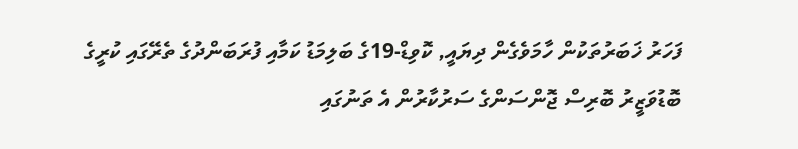ފަހަރު ޚަބަރުތަކުން ހާމަވެގެން ދިޔައީ, ކޮވިޑް-19ގެ ބަލިމަޑު ކަމާއި ފުރަބަންދުގެ ތެރޭގައި ކުރީގެ ބޮޑުވަޒީރު ބޮރިސް ޖޮންސަންގެ ސަރުކާރުން އެ ތަނުގައި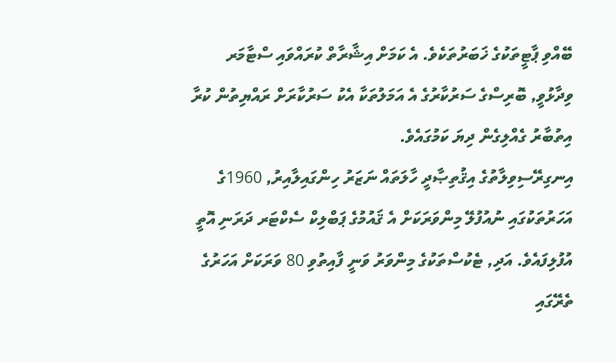ބޭއްވި ޕާޓީތަކުގެ ޚަބަރުތަކެވެ. އެ ކަމަށް އިޝާރާތް ކުރައްވައި ސްޓާމަރ ވިދާޅުވީ, ބޮރިސްގެ ސަރުކާރުގެ އެ އަމަލުތަކާ އެކު ސަރުކާރަށް ރައްޔިތުން ކުރާ އިތުބާރު ގެއްލިގެން ދިޔަ ކަމުގައެވެ.
އިނގިރޭސިވިލާތުގެ އިޤުތިޞާދީ ހާލަތައް ނަޒަރު ހިންގައިލާއިރު, 1960ގެ އަހަރުތަކުގައި ނުއުފުލޭ މިންވަރަކަށް އެ ޤައުމުގެ ޕަބްލިކް ސެކްޓަރ ދަރަނި އޮތީ އުފުލިފައެވެ. އަދި, ޓެކުސްތަކުގެ މިންވަރު ވަނީ ފާއިތުވި 80 ވަރަކަށް އަހަރުގެ ތެރޭގައި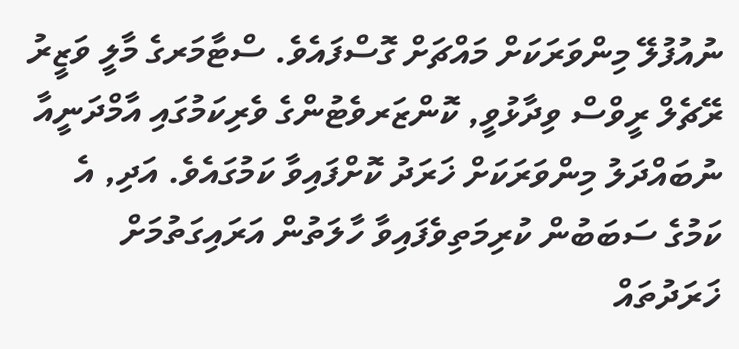ނުއުފުލޭ މިންވަރަކަށް މައްޗަށް ގޮސްފައެވެ. ސްޓާމަރގެ މާލީ ވަޒީރު ރޭޗެލް ރީވްސް ވިދާޅުވީ, ކޮންޒަރވެޓުންގެ ވެރިކަމުގައި އާމްދަނީއާ ނުބައްދަލު މިންވަރަކަށް ޚަރަދު ކޮށްފައިވާ ކަމުގައެވެ. އަދި, އެ ކަމުގެ ސަބަބުން ކުރިމަތިވެފައިވާ ހާލަތުން އަރައިގަތުމަށް ޚަރަދުތައް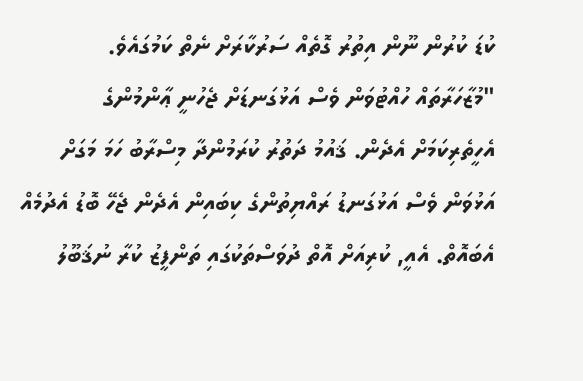ކުޑަ ކުރުން ނޫން އިތުރު ގޮތެއް ސަރުކާރަށް ނެތް ކަމުގައެވެ.
"މުޒާހަރާތައް ހުއްޓުވަން ވެސް އަޅުގަނޑަށް ޖެހުނީ ޢާންމުންގެ އެހީތެރިކަމަށް އެދެން. ޤައުމު ދަތުރު ކުރަމުންދާ މިސްރާބު ހަމަ މަގަށް އަޅުވަން ވެސް އަޅުގަނޑު ރައްޔިތުންގެ ކިބައިން އެދެން ޖެހޭ ބޮޑު އެދުމެއް އެބައޮތް. އެއީ, ކުރިއަށް އޮތް ދުވަސްތަކުގައި ތަންފީޒު ކުރާ ނުޤަބޫލު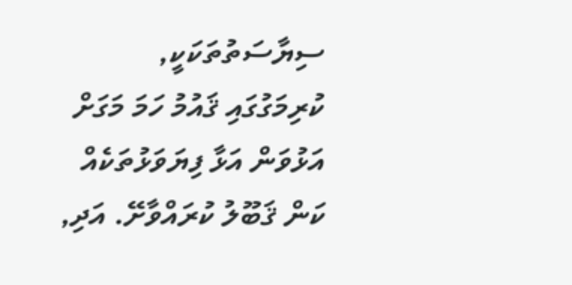ސިޔާސަތުތަކަކީ, ކުރިމަގުގައި ޤައުމު ހަމަ މަގަށް އަޅުވަން އަޅާ ފިޔަވަޅުތަކެއް ކަން ޤަބޫލު ކުރައްވާށޭ. އަދި,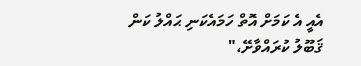އެއީ އެ ކަމަށް އޮތް ހަމައެކަނި ޙައްލު ކަން ޤަބޫލު ކުރައްވާށޭ،"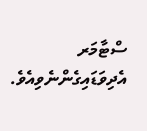ސްޓާމަރ އެދިވަޑައިގެންނެވިއެވެ.